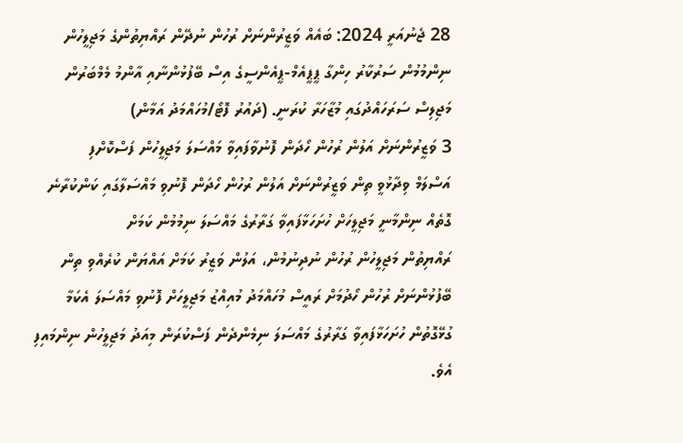28 ޖެނުއަރީ 2024: ބައެއް ވަޒީރުންނަށް ރުހުން ނުދޭން ރައްޔިތުންގެ މަޖިލީހުން ނިންމުމުން ސަރުކާރު ހިންގާ ޕީޕީއެމް-ޕީއެންސީގެ އިސް ބޭފުޅުންނާއި އާންމު މެމްބަރުން މަޖިލިސް ސަރަހައްދުގައި މުޒާހަރާ ކުރަނީ. (ދައުރު ފޮޓޯ/މުހައްމަދު އަމާން)
3 ވަޒީރުންނަށް އަލުން ރުހުން ހޯދަން ފޮނުވާފައިވާ މައްސަލަ މަޖިލީހުން ފަސްކޮށްފި
އަސްލަމް ވިދާޅުވީ ތިން ވަޒީރުންނަށް އަލުން ރުހުން ހޯދަން ފޮނުވި މައްސަލާގައި ކަންކުރާނެ ގޮތެއް ނިންމާނީ މަޖިލީހަށް ހުށަހަޅާފައިވާ ގަރާރުގެ މައްސަލަ ނިމުމުން ކަމަށް
ރައްޔިތުން މަޖިލީހުން ރުހުން ނުދިނުމުން، އަލުން ވަޒީރު ކަމަށް އައްޔަން ކުރެއްވި ތިން ބޭފުޅުންނަށް ރުހުން ހޯދުމަށް ރައީސް މުހައްމަދު މުއިއްޒު މަޖިލީހަށް ފޮނުވި މައްސަލަ އެކަމާ ގުޅޭގޮތުން ހުށަހަޅާފައިވާ ގަރާރުގެ މައްސަލަ ނިމެންދެން ފަސްކުރަން މިއަދު މަޖިލީހުން ނިންމައިފި އެވެ.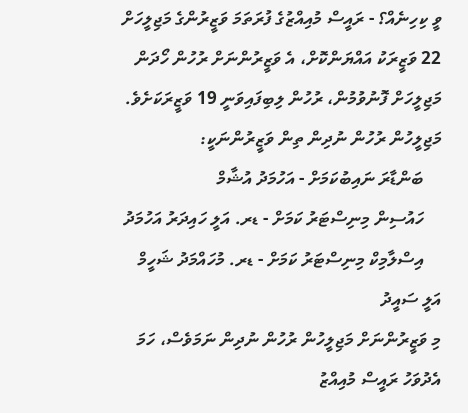ވީ ކިހިނެއް؟ - ރައީސް މުއިއްޒުގެ ފުރަތަމަ ވަޒީރުންގެ މަޖިލީހަށް 22 ވަޒީރަކު އައްޔަންކޮށް، އެ ވަޒީރުންނަށް ރުހުން ހޯދަން މަޖިލީހަށް ފޮނުވުމުން، ރުހުން ލިބިފައިވަނީ 19 ވަޒީރަކަށެވެ.
މަޖިލީހުން ރުހުން ނުދިން ތިން ވަޒީރުންނަކީ:
    ބަންޑާރަ ނައިބުކަމަށް - އަހުމަދު އުޝާމް
    ހައުސިން މިނިސްޓަރު ކަމަށް - ޑރ. އަލީ ހައިދަރު އަހުމަދު
    އިސްލާމިކް މިނިސްޓަރު ކަމަށް - ޑރ. މުހައްމަދު ޝަހީމް އަލީ ސައީދު
މި ވަޒީރުންނަށް މަޖިލީހުން ރުހުން ނުދިން ނަމަވެސް، ހަމަ އެދުވަހު ރައީސް މުއިއްޒު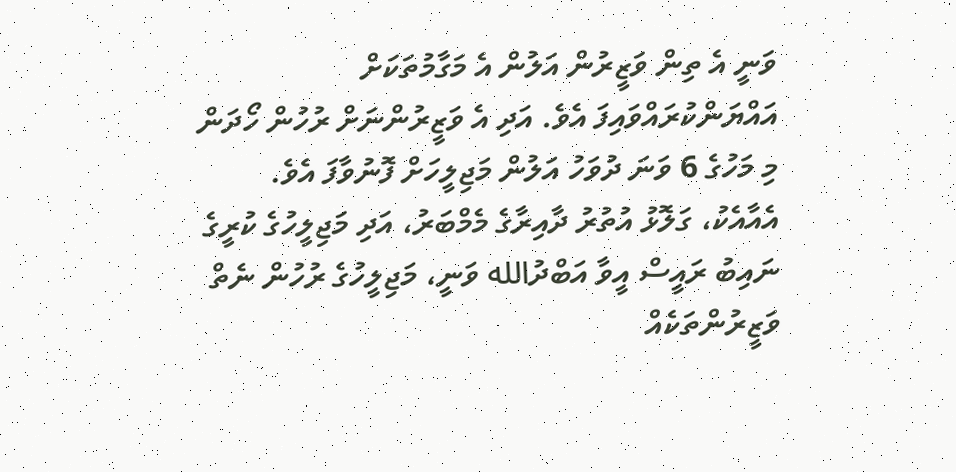ވަނީ އެ ތިން ވަޒީރުން އަލުން އެ މަގާމުތަކަށް އައްޔަންކުރައްވައިފަ އެވެ. އަދި އެ ވަޒީރުންނަށް ރުހުން ހޯދަން މި މަހުގެ 6 ވަނަ ދުވަހު އަލުން މަޖިލީހަށް ފޮނުވާފަ އެވެ.
އެއާއެކު، ގަލޮޅު އުތުރު ދާއިރާގެ މެމްބަރު، އަދި މަޖިލީހުގެ ކުރީގެ ނައިބު ރައީސް އީވާ އަބްދުالله ވަނީ، މަޖިލީހުގެ ރުހުން ނެތް ވަޒީރުންތަކެއް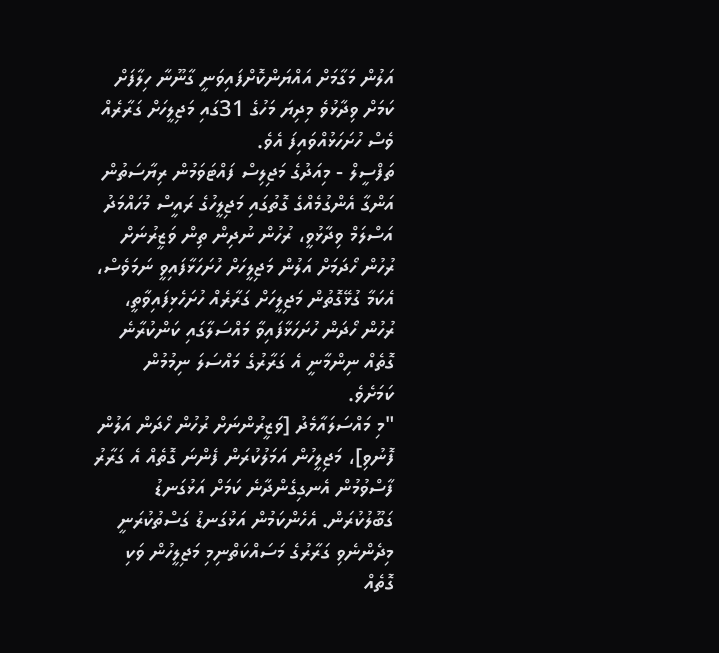އަލުން މަގާމަށް އައްޔަންކޮށްފައިވަނީ ގާނޫނާ ހިލާފަށް ކަމަށް ވިދާޅުވެ މިދިޔަ މަހުގެ 31ގައި މަޖިލީހަށް ގަރާރެއް ވެސް ހުށަހަޅުއްވައިފަ އެވެ.
ތަފްސީލް - މިއަދުގެ މަޖިލިސް ފައްޓަވަމުން ރިޔާސަތުން އަންގާ އެންގުމެއްގެ ގޮތުގައި މަޖިލީހުގެ ރައީސް މުހައްމަދު އަސްލަމް ވިދާޅުވީ، ރުހުން ނުދިން ތިން ވަޒީރުނަށް ރުހުން ހޯދަމަށް އަލުން މަޖިލީހަށް ހުށަހަޅާފައިވީ ނަމަވެސް، އެކަމާ ގުޅޭގޮތުން މަޖިލީހަށް ގަރާރެއް ހުށަހެޅިފައިވާތީ، ރުހުން ހޯދަން ހުށަހަޅާފައިވާ މައްސަލާގައި ކަންކުރާނެ ގޮތެއް ނިންމާނީ އެ ގަރާރުގެ މައްސަލަ ނިމުމުން ކަމަށެވެ.
"މި މައްސަލައާމެދު [ވަޒީރުންނަށް ރުހުން ހޯދަން އަލުން ފޮނުވި]، މަޖިލީހުން އަމަލުކުރަން ފެންނަ ގޮތެއް އެ ގަރާރު ފާސްވުމުން އެނގިގެންދާނެ ކަމަށް އަޅުގަނޑު ގަބޫލުކުރަން. އެހެންކަމުން އަޅުގަނޑު ގަސްތުކުރަނީ މިދެންނެވި ގަރާރުގެ މަސައްކަތްނިމި މަޖިލީހުން ވަކި ގޮތެއް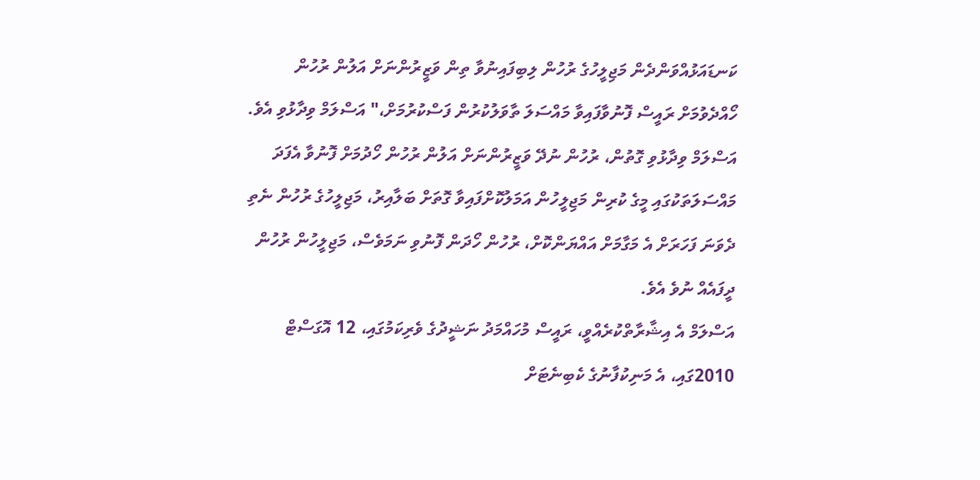ކަނޑައަޅުއްވަންދެން މަޖިލީހުގެ ރުހުން ލިބިފައިނުވާ ތިން ވަޒީރުންނަށް އަލުން ރުހުން ހޯއްދެވުމަށް ރައީސް ފޮނުވާފައިވާ މައްސަލަ ތާވަލުކުރުން ފަސްކުރުމަށް،" އަސްލަމް ވިދާޅުވި އެވެ.
އަސްލަމް ވިދާޅުވި ގޮތުން، ރުހުން ނުދޭ ވަޒީރުންނަށް އަލުން ރުހުން ހޯދުމަށް ފޮނުވާ އެފަދަ މައްސަލަތަކުގައި މީގެ ކުރިން މަޖިލީހުން އަމަލުކޮށްފައިވާ ގޮތަށް ބަލާއިރު، މަޖިލީހުގެ ރުހުން ނެތި ދެވަނަ ފަހަރަށް އެ މަގާމަށް އައްޔަންކޮށް، ރުހުން ހޯދަން ފޮނުވި ނަމަވެސް، މަޖިލީހުން ރުހުން ދީފައެއް ނުވެ އެވެ.
އަސްލަމް އެ އިޝާރާތްކުރެއްވީ، ރައީސް މުހައްމަދު ނަޝީދުގެ ވެރިކަމުގައި، 12 އޮގަސްޓް 2010ގައި، އެ މަނިކުފާނުގެ ކެބިނެޓަށް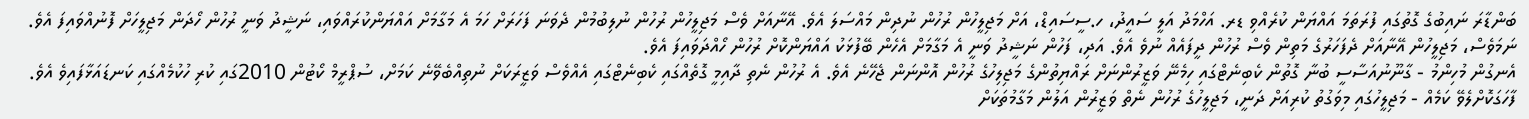ބަންޑާރަ ނައިބުގެ ގޮތުގައި ފުރަތަމަ އައްޔަން ކުރެއްވި ޑރ. އަހްމަދު އަލީ ސައީދު، ހ.ސީސައިޑް، އަށް މަޖިލީހުން ރުހުން ނުދިން މައްސަލަ އެވެ. އޭނާއަށް ވެސް މަޖިލީހުން ރުހުން ނުލިބުމުން ދެވަނަ ފަހަރަށް ހަމަ އެ މަގާމަށް އައްޔަންކުރައްވައި، ނަޝީދު ވަނީ ރުހުން ހޯދަން މަޖިލީހަށް ފޮނުއްވައިފަ އެވެ. ނަމަވެސް، މަޖިލީހުން އޭނާއަށް ދެފަހަރުގެ މަތިން ވެސް ރުހުން ދީފައެއް ނުވެ އެވެ. އަދި، ފަހުން ނަޝީދު ވަނީ އެ މަގާމަށް އެހެން ބޭފުޅަކު އައްޔަންކޮށް ރުހުން ހޯއްދަވައިފަ އެވެ.
އެނގުން މުހިންމު - ގާނޫނުއަސާސީ ބުނާ ގޮތުން ކެބިނެޓްގައި ހިމެނޭ ވަޒީރުންނަށް ރައްޔިތުންގެ މަޖިލިހުގެ ރުހުން އޮންނަން ޖެހޭނެ އެވެ. އެ ރުހުން ނެތި ދާއިމީ ގޮތެއްގައި ކެބިނެޓްގައި އެއްވެސް ވަޒީރަކަށް ނުތިއްބެވޭނެ ކަމަށް، ސުޕްރީމް ކޯޓުން 2010ގައި ކުރި ހުކުމެއްގައި ކަނޑައަޅާފައިވެ އެވެ.
ފާހަގަކޮށްލެވޭ ކަމެއް - މަޖިލީހުގައި މިވަގުތު ކުރިއަށް ދަނީ، މަޖިލީހުގެ ރުހުން ނެތް ވަޒީރުން އަލުން މަގާމުތަކަށް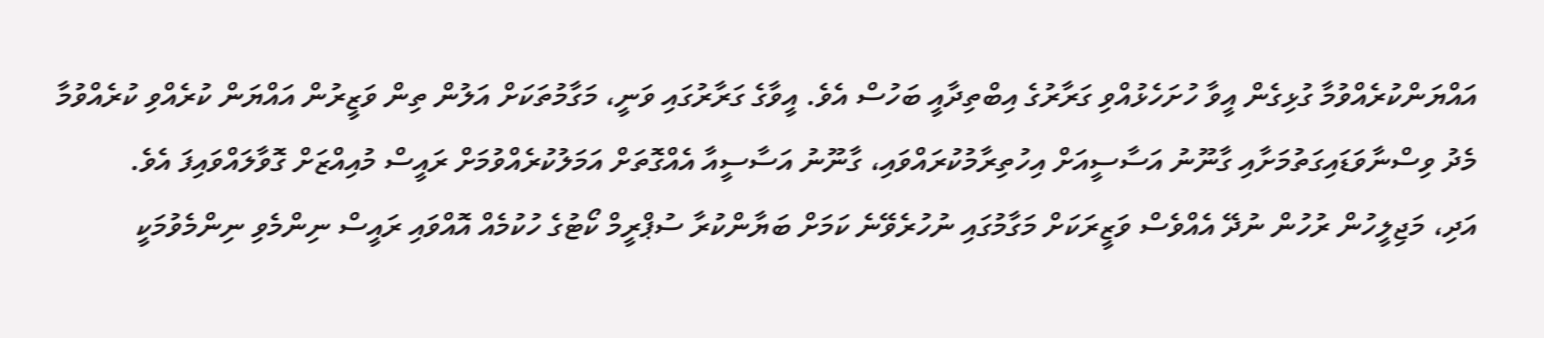އައްޔަންކުރެއްވުމާ ގުޅިގެން އީވާ ހުށަހެޅުއްވި ގަރާރުގެ އިބްތިދާއީ ބަހުސް އެވެ. އީވާގެ ގަރާރުގައި ވަނީ، މަގާމުތަކަށް އަލުން ތިން ވަޒީރުން އައްޔަން ކުރެއްވި ކުރެއްވުމާ މެދު ވިސްނާވަޑައިގަތުމަށާއި ގާނޫނު އަސާސީއަށް އިހުތިރާމުކުރައްވައި، ގާނޫނު އަސާސީއާ އެއްގޮތަށް އަމަލުކުރެއްވުމަށް ރައީސް މުއިއްޒަށް ގޮވާލައްވައިފަ އެވެ.
އަދި، މަޖިލީހުން ރުހުން ނުދޭ އެއްވެސް ވަޒީރަކަށް މަގާމުގައި ނުހުރެވޭނެ ކަމަށް ބަޔާންކުރާ ސުޕްރީމް ކޯޓުގެ ހުކުމެއް އޮއްވައި ރައީސް ނިންމެވި ނިންމެވުމަކީ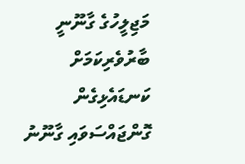މަޖިލީހުގެ ގާނޫނީ ބާރުވެރިކަމަށް ކަނޑައެޅިގެން ގޮންޖައްސަވައި ގާނޫނު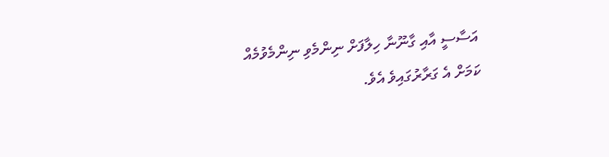އަސާސީ އާއި ގާނޫނާ ހިލާފަށް ނިންމެވި ނިންމެވުމެއް ކަމަށް އެ ގަރާރުގައިވެ އެވެ.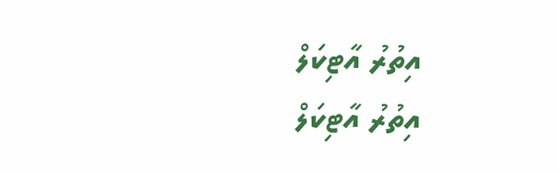އިތުރު އާޓިކަލް
އިތުރު އާޓިކަލް